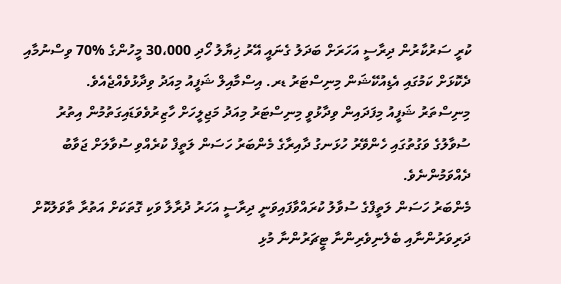ކުރީ ސަރުކާރުން ދިރާސީ އަހަރަށް ބަދަލު ގެނައީ އޭރު ޚިޔާލު ހޯދި 30،000 މީހުންގެ %70 ވިސްނުމާއި ދެކޮޅަށް ކަމުގައި އެޑިއުކޭޝަން މިނިސްޓަރު ޑރ. އިސްމާއިލް ޝަފީއު މިއަދު ވިދާޅުވެއްޖެއެވެ.
މިނިސްތަރު ޝަފީއު މިފަދައިން ވިދާޅުވީ މިނިސްޓަރު މިއަދު މަޖިލީހަށް ހާޒިރުވެވަޑައިގަތުމުން އިތުރު ސުވާލުގެ ވަގުތުގައި ހެންވޭރު ހުޅަނގު ދާއިރާގެ މެންބަރު ހަސަން ލަތީފް ކުރެއްވި ސުވާލަށް ޖަވާބު ދެއްވަމުންނެވެ.
މެންބަރު ހަސަން ލަތީފްގެ ސުވާލު ކުރައްވާފައިވަނީ ދިރާސީ އަހަރު ދުރާލާ ވަކި ގޮތަކަށް އަތުރާ ތާވަލުކޮށް ދަރިވަރުންނާއި ބެލެނިވެރިންނާ ޓީޗަރުންނާ މުޅި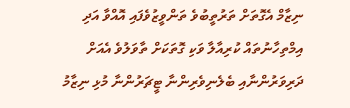ނިޒާމް އެގޮތަށް ތަރުތީބުވެ ތަންވީޒުވެފައި އޮއްވާ އަދި އިމްތިހާނުތައް ކުރިއާލާ ވަކި ގޮތަކަށް ތާވަލުވެ އެއަށް ދަރިވަރުންނާއި ބެލެނިވެރިންނާ ޓީޗަރުންނާ މުޅި ނިޒާމު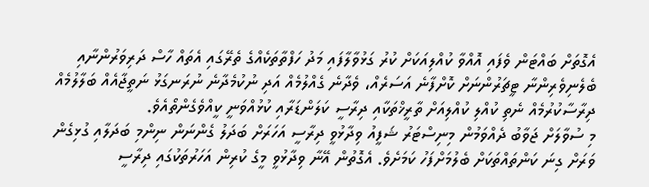އެގޮތަށް ބައްޓަން ވެފައި އޮއްވާ ކުއްލިއަކަށް ކުރު ގަޅުވާލާފައި މަދު ހަފްތާތަކެއްގެ ތެރޭގައި އެތައް ހާސް ދަރިވަރުންނާއި ބެލެނިވެރިންނާ ޓީޗަރުންނަށް ކޮށްފާނެ އަސަރެއް، ވެދާނެ ގެއްލުމެއް އަދި ނުކުމެދާނެ ނުރަނގަޅު ނަތީޖާއެއް ބަލާލުމެއް ދިރާސާކުރުމެއް ނެތި ކުއްލި ކުއްލިއަށް ތާރީޚްތަކާއި ދިރާސީ ކަލަންޑަރާއި ކުޅުއްވަނީ ކީއްވެގެންތޯއެވެ.
މި ސުވާލަށް ޖަވާބު ދެއްވަމުން މިނިސްޓަރު ޝަފީއު ވިދާޅުވީ ދިރާސީ އަހަރަށް ބަދަލު ގެންނަން ނިންމި ބަދަލާއި ގުޅިގެން ވަރަށް ގިނަ ކަންތައްތަކަށް ބެލުމަށްފަހު ކަމަށެވެ. އެގޮތުން އޭނާ ވިދާޅުވީ މީގެ ކުރިން އަހަރުތަކުގައި ދިރާސީ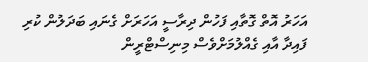އަހަރު އޮތް ގޮތާއި ފަހުން ދިރާސީ އަހަރަށް ގެނައި ބަދަލުން ކުރި ފައިދާ އާއި ގެއްލުމަށްވެސް މިނިސްޓްރީން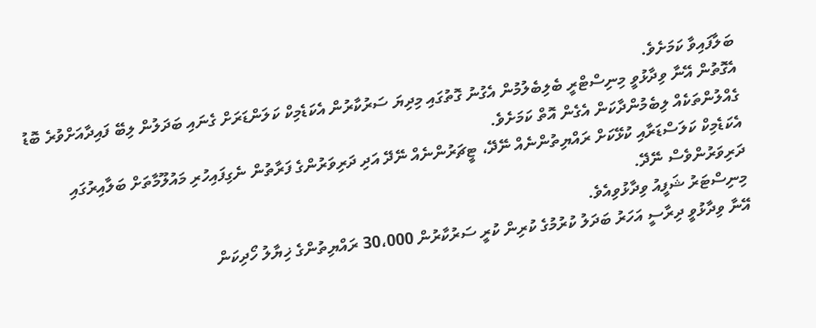ބަލާފައިވާ ކަމަށެވެ.
އެގޮތުން އޭނާ ވިދާޅުވީ މިނިސްޓްރީ ބެލިބެލުމުން އެގުނު ގޮތުގައި މިދިޔަ ސަރުކާރުން އެކަޑެމިކް ކަލަންޑަރަށް ގެނައި ބަދަލުން ލިބޭ ފައިދާއަށްވުރެ ބޮޑު ގެއްލުންތަކެއް ލިބެމުންދާކަން އެގެން އޮތް ކަމަށެވެ.
އެކަޑެމިކް ކަލަސްޑަރާއި ކުޅޭކަށް ރައްޔިތުންނެއް ނޭދޭ، ޓީޗަރުންނެއް ނޭދޭ އަދި ދަރިވަރުންގެ ފަރާތުން ނެގިފައިހުރި މައުލޫމާތަށް ބަލާއިރުގައި ދަރިވަރުންވެސް ނޭދޭ.
މިނިސްޓަރު ޝަފީއު ވިދާޅުވިއެވެ.
އޭނާ ވިދާޅުވީ ދިރާސީ އަހަރު ބަދަލު ކުރުމުގެ ކުރިން ކުރީ ސަރުކާރުން 30،000 ރައްޔިތުންގެ ޚިޔާލު ހޯދިކަން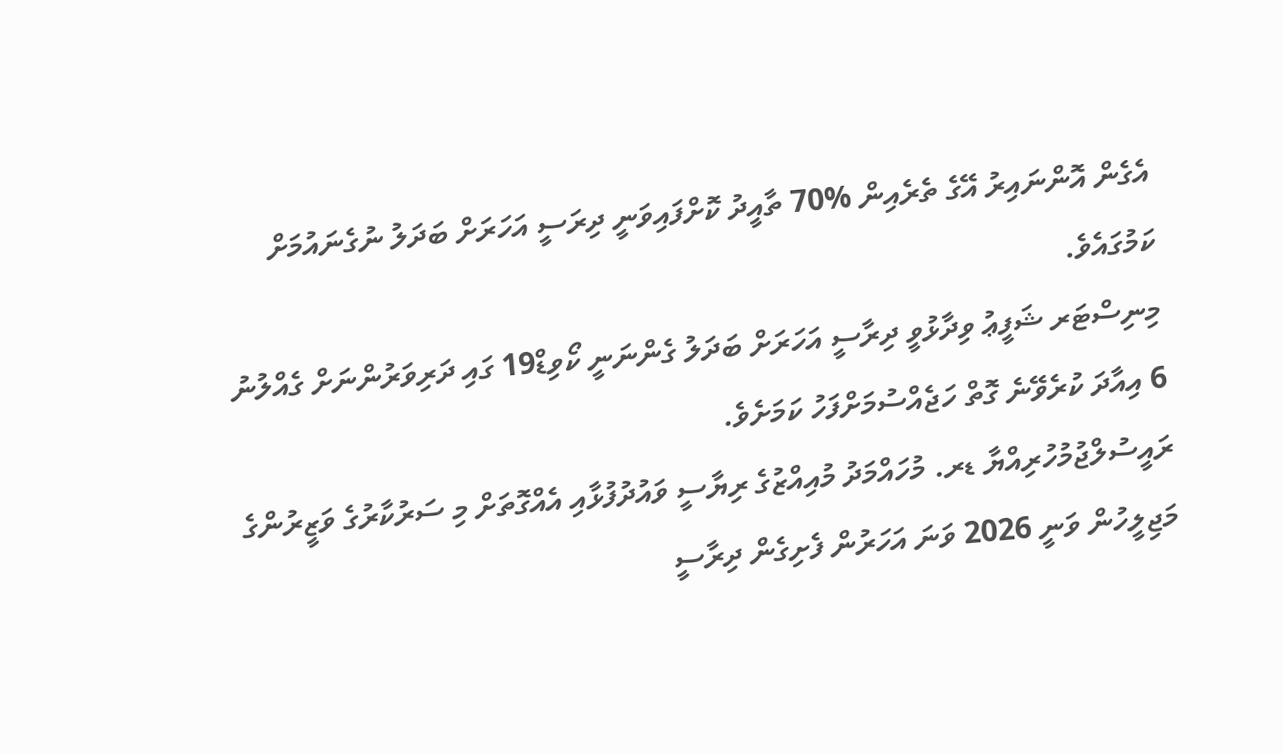އެގެން އޮންނައިރު އޭގެ ތެރެއިން %70 ތާއީދު ކޮށްފައިވަނީ ދިރަސީ އަހަރަށް ބަދަލު ނުގެނައުމަށް ކަމުގައެވެ.
މިނިސްޓަރ ޝަފީޢު ވިދާޅުވީ ދިރާސީ އަހަރަށް ބަދަލު ގެންނަނީ ކޯވިޑް19 ގައި ދަރިވަރުންނަށް ގެއްލުނު 6 އިއާދަ ކުރެވޭނެ ގޮތް ހަޖެއްސުމަށްފަހު ކަމަށެވެ.
ރައީސުލްޖުމުހުރިއްޔާ ޑރ. މުހައްމަދު މުއިއްޒުގެ ރިޔާސީ ވައުދުފުޅާއި އެއްގޮތަށް މި ސަރުކާރުގެ ވަޒީރުންގެ މަޖިލީހުން ވަނީ 2026 ވަނަ އަހަރުން ފެށިގެން ދިރާސީ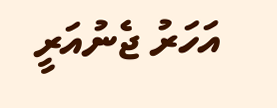އަހަރު ޖެނުއަރީ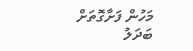މަހުން ފަށާގޮތަށް ބަދަލު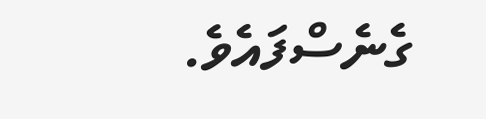ގެނެސްފައެވެ.